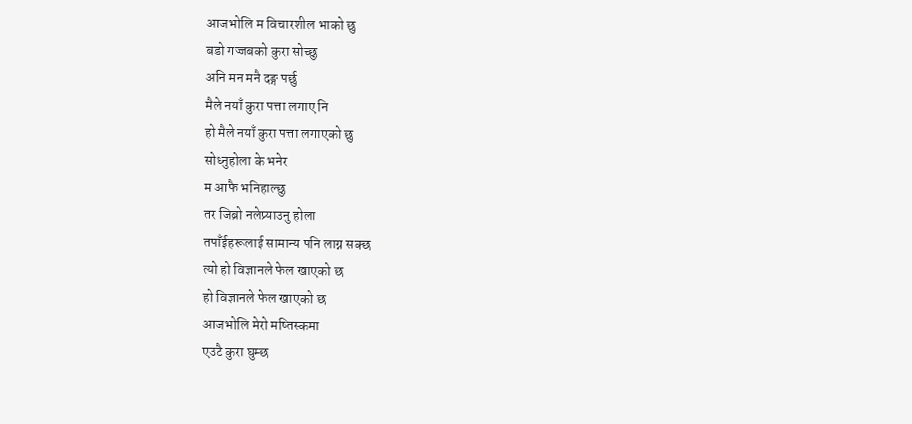आजभोलि म विचारशील भाको छु
बडो गज्जबको कुरा सोच्छु
अनि मन मनै दङ्ग पर्छु
मैले नयाँ कुरा पत्ता लगाए नि
हो मैले नयाँ कुरा पत्ता लगाएको छु
सोध्नुहोला के भनेर
म आफै भनिहाल्छु
तर जिब्रो नलेप्र्याउनु होला
तपाँईहरूलाई सामान्य पनि लाग्न सक्छ
त्यो हो विज्ञानले फेल खाएको छ
हो विज्ञानले फेल खाएको छ
आजभोलि मेरो मष्तिस्कमा
एउटै कुरा घुम्छ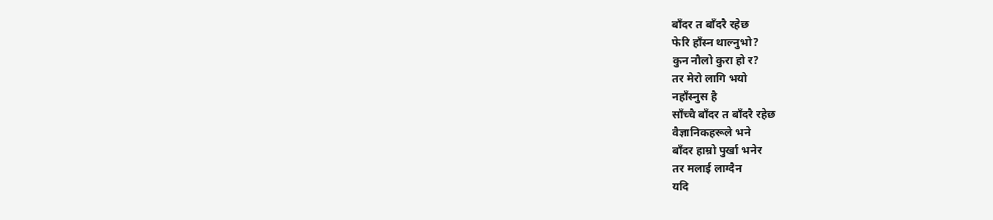बाँदर त बाँदरै रहेछ
फेरि हाँस्न थाल्नुभो?
कुन नौलो कुरा हो र?
तर मेरो लागि भयो
नहाँस्नुस है
साँच्चै बाँदर त बाँदरै रहेछ
वैज्ञानिकहरूले भने
बाँदर हाम्रो पुर्खा भनेर
तर मलाई लाग्दैन
यदि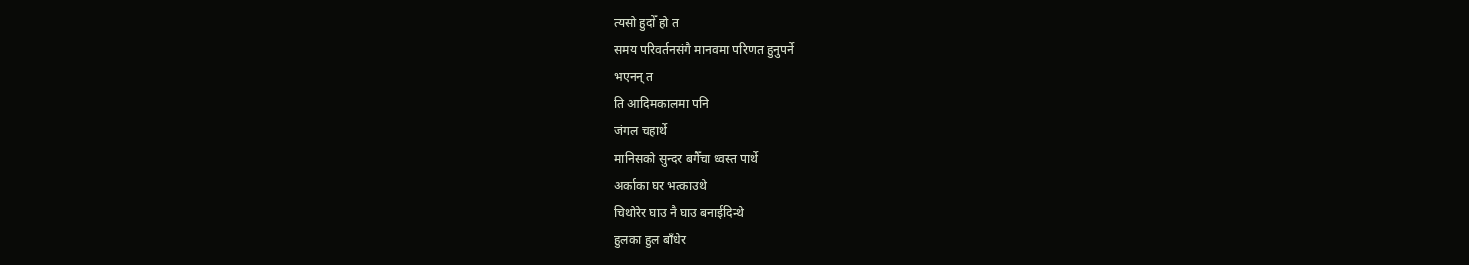त्यसो हुदोँ हो त
समय परिवर्तनसंगै मानवमा परिणत हुनुपर्ने
भएनन् त
ति आदिमकालमा पनि
जंगल चहार्थे
मानिसको सुन्दर बगैँचा ध्वस्त पार्थे
अर्काका घर भत्काउथे
चिथोरेर घाउ नै घाउ बनाईदिन्थे
हुलका हुल बाँधेर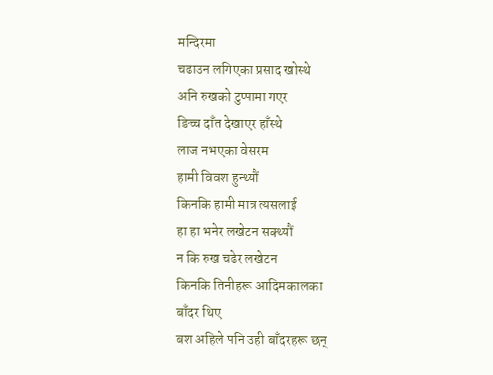मन्दिरमा
चढाउन लगिएका प्रसाद खोस्थे
अनि रुखको टुप्पामा गएर
ङिच्च दाँत देखाएर हाँस्थे
लाज नभएका वेसरम
हामी विवश हुन्थ्यौं
किनकि हामी मात्र त्यसलाई
हा हा भनेर लखेटन सक्थ्यौं
न कि रुख चढेर लखेटन
किनकि तिनीहरू आदिमकालका
बाँदर थिए
बश अहिले पनि उही बाँदरहरू छन्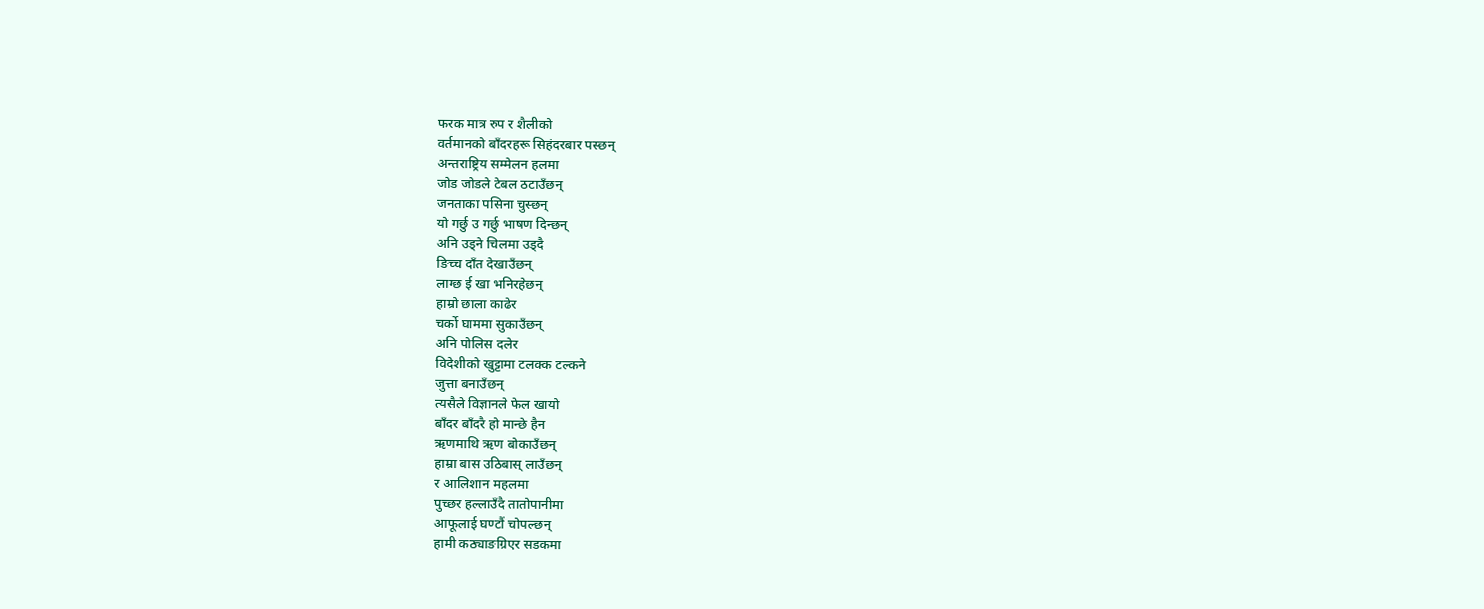फरक मात्र रुप र शैलीको
वर्तमानको बाँदरहरू सिहंदरबार पस्छन्
अन्तराष्ट्रिय सम्मेलन हलमा
जोड जोडले टेबल ठटाउँछन्
जनताका पसिना चुस्छन्
यो गर्छु उ गर्छु भाषण दिन्छन्
अनि उड्ने चिलमा उड्दै
ङिच्च दाँत देखाउँछन्
लाग्छ ई खा भनिरहेछन्
हाम्रो छाला काढेर
चर्को घाममा सुकाउँछन्
अनि पोलिस दलेर
विदेशीको खुट्टामा टलक्क टल्कने
जुत्ता बनाउँछन्
त्यसैले विज्ञानले फेल खायो
बाँदर बाँदरै हो मान्छे हैन
ऋणमाथि ऋण बोकाउँछन्
हाम्रा बास उठिबास् लाउँछन्
र आलिशान महलमा
पुच्छर हल्लाउँदै तातोपानीमा
आफूलाई घण्टौं चोपल्छन्
हामी कठ्याङग्रिएर सडकमा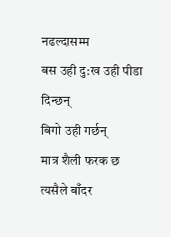नढल्दासम्म
बस उही दु:ख उही पीडा दिन्छन्
बिगो उही गर्छन्
मात्र शैली फरक छ
त्यसैले बाँदर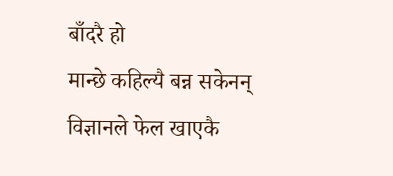बाँदरै हो
मान्छे कहिल्यै बन्न सकेनन्
विज्ञानले फेल खाएकै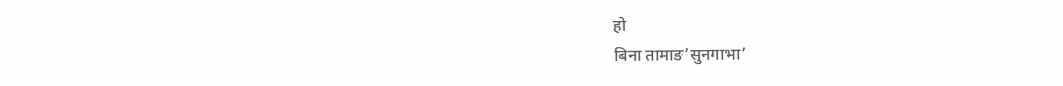हो
बिना तामाङ’सुनगाभा’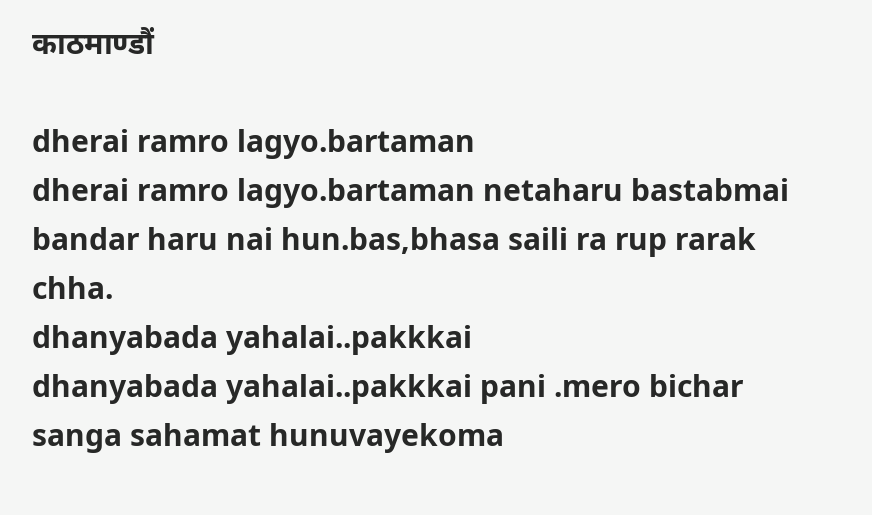काठमाण्डौं

dherai ramro lagyo.bartaman
dherai ramro lagyo.bartaman netaharu bastabmai bandar haru nai hun.bas,bhasa saili ra rup rarak chha.
dhanyabada yahalai..pakkkai
dhanyabada yahalai..pakkkai pani .mero bichar sanga sahamat hunuvayekoma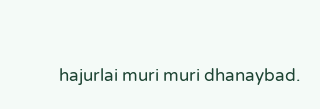hajurlai muri muri dhanaybad.